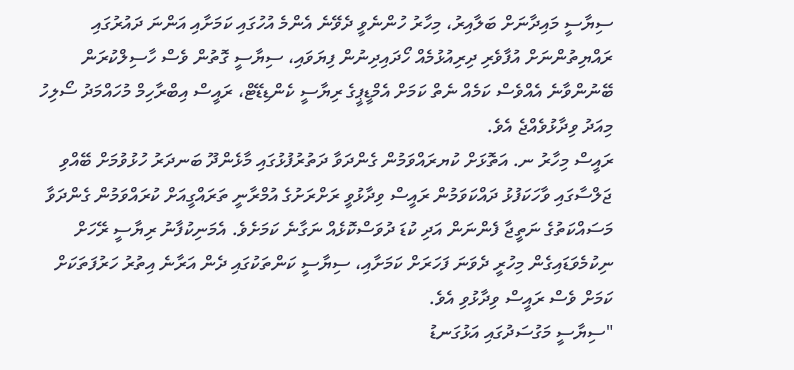ސިޔާސީ މައިދާނަށް ބަލާއިރު، މިހާރު ހުންނެވީ ދެވޭނެ އެންމެ އުހުގައި ކަމަށާއި އަންނަ ދައުރުގައި ރައްޔިތުންނަށް އުފާވެރި ދިރިއުޅުމެއް ހޯދައިދިނުން ފިޔަވައި، ސިޔާސީ ގޮތުން ވެސް ހާސިލްކުރަން ބޭނުންވާނެ އެއްވެސް ކަމެއް ނެތް ކަމަށް އެމްޑީޕީގެ ރިޔާސީ ކެންޑިޑޭޓް، ރައީސް އިބްރާހިމް މުހައްމަދު ސޯލިހު މިއަދު ވިދާޅުވެއްޖެ އެވެ.
ރައީސް މިހާރު ނ. އަތޮޅަށް ކުޔރައްވަމުން ގެންދަވާ ދަތުރުފުޅުގައި މާޅެންދޫ ބަނދަރު ހުޅުވުމަށް ބޭއްވި ޖަލްސާގައި ވާހަކަފުޅު ދައްކަވަމުން ރައީސް ވިދާޅުވީ ރަށްރަށުގެ އުމްރާނީ ތަރައްގީއަށް ކުރައްވަމުން ގެންދަވާ މަސައްކަތުގެ ނަތީޖާ ފެންނަން އަދި ކުޑަ ދުވަސްކޮޅެއް ނަގާނެ ކަމަށެވެ. އެމަނިކުފާނު ރިޔާސީ ރޭހަށް ނިކުމެވަޑައިގެން މިހުރީ ދެވަނަ ފަހަރަށް ކަމަށާއި، ސިޔާސީ ކަންތަކުގައި ދެން އަރާނެ އިތުރު ހަރުފަތަކަށް ކަމަށް ވެސް ރައީސް ވިދާޅުވި އެވެ.
"ސިޔާސީ މަގުސަދުގައި އަޅުގަނޑު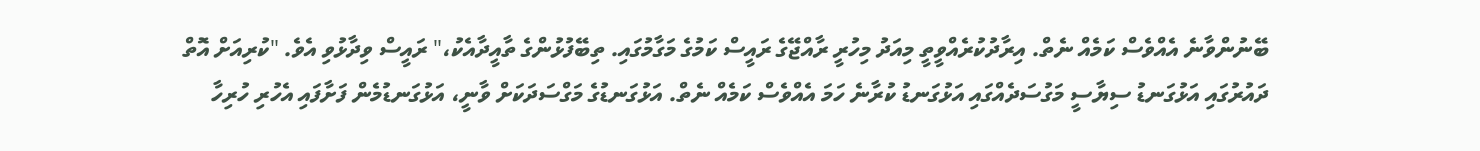ބޭނުންވާނެ އެއްވެސް ކަމެއް ނެތް. އިރާދުކުރެއްވީތީ މިއަދު މިހުރީ ރާއްޖޭގެ ރައީސް ކަމުގެ މަގާމުގައި. ތިބޭފުޅުންގެ ތާއީދާއެކު،" ރައީސް ވިދާޅުވި އެވެ. "ކުރިއަށް އޮތް ދައުރުގައި އަޅުގަނޑު ސިޔާސީ މަގުސަދެއްގައި އަޅުގަނޑު ކުރާނެ ހަމަ އެއްވެސް ކަމެއް ނެތް. އަޅުގަނޑުގެ މަގްސަދަކަށް ވާނީ، އަޅުގަނޑުމެން ފަށާފައި އެހުރި ހުރިހާ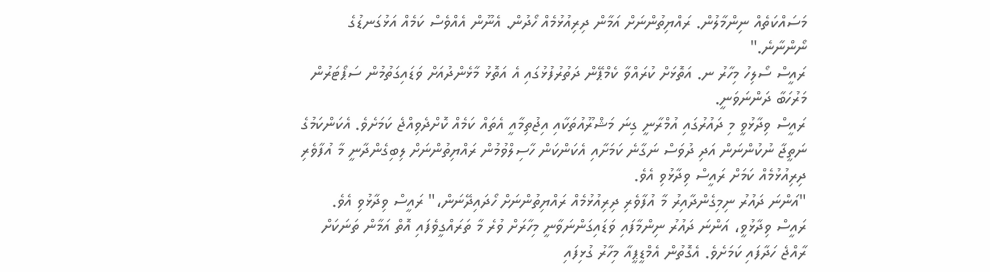މަސައްކަތެއް ނިންމާލުން. ރައްޔިތުންނަށް އަމާން ދިރިއުޅުމެއް ހޯދުން. އެނޫން އެއްވެސް ކަމެއް އަޅުގަނޑުގެ ނޯންނާނެ."
ރައީސް ސޯލިހު މިހާރު ނ. އަތޮޅަށް ކުރައްވާ ކެމްޕޭން ދަތުރުފުޅުގައި އެ އަތޮޅު މާޅެންދުއަށް ވަޑައިގަތުމުން ސަޕޯޓަރުން މަރުހަބާ ދަންނަވަނީ.
ރައީސް ވިދާޅުވީ މި ދައުރުގައި އުމްރާނީ ގިނަ މަޝްރޫއުތަކާއި އިޖުތިމާއީ އެތައް ކަމެއް ކޮށްދެވިއްޖެ ކަމަށެވެ. އެކަންކަމުގެ ނަތީޖާ ނުކުންނަން އަދި ދުވަސް ނަގާނެ ކަމަށާއި އެކަންކަން ހާސިލްވުމުން ރައްޔިތުންނަށް ލިބިގެންދާނީ މާ އުފާވެރި ދިރިއުޅުމެއް ކަމަށް ރައީސް ވިދާޅުވި އެވެ.
"އަންނަ ދައުރު ނިމިގެންދާއިރު މާ އުފާވެރި ދިރިއުޅުމެއް ރައްޔިތުންނަށް ހޯދައިދޭނަން،" ރައީސް ވިދާޅުވި އެވެ.
ރައީސް ވިދާޅުވީ، އަންނަ ދައުރު ނިންމާފައި ވަޑައިގަންނަވާނީ މިހާރަށް ވުރެ މާ ތަރައްގީވެފައި އޮތް އަމާން ތަނަކަށް ރާއްޖެ ހަދާފައި ކަމަށެވެ. އެގޮތުން އެމްޑީޕީއާ މިހާރު ގުޅިފައި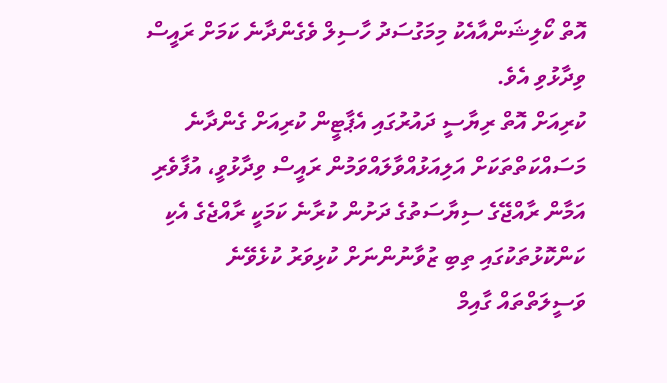އޮތް ކޯލިޝަންއާއެކު މިމަގުސަދު ހާސިލް ވެގެންދާނެ ކަމަށް ރައީސް ވިދާޅުވި އެވެ.
ކުރިއަށް އޮތް ރިޔާސީ ދައުރުގައި އެޕާޓީން ކުރިއަށް ގެންދާނެ މަސައްކަތްތަކަށް އަލިއަޅުއްވާލައްވަމުން ރައީސް ވިދާޅުވީ، އުފާވެރި އަމާން ރާއްޖޭގެ ސިޔާސަތުގެ ދަށުން ކުރާނެ ކަމަކީ ރާއްޖެގެ އެކި ކަންކޮޅުތަކުގައި ތިބި ޒުވާނުންނަށް ކުޅިވަރު ކުޅެވޭނެ ވަސީލަތްތައް ގާއިމް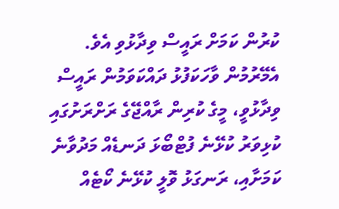ކުރުން ކަމަށް ރައީސް ވިދާޅުވި އެވެ.
އެމޭރުމުން ވާހަކަފުޅު ދައްކަވަމުން ރައީސް ވިދާޅުވީ، މީގެ ކުރިން ރާއްޖޭގެ ރަށްރަށުގައި ކުޅިވަރު ކުޅޭނެ ފުޓްބޯޅަ ދަނޑެއް މަދުވާނެ ކަމަށާއި، ރަނގަޅު ވޮލީ ކުޅޭނެ ކޯޓެއް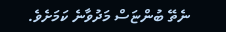ނެތޭ ބުންޏަސް މަދުވާނެ ކަމަށެވެ.